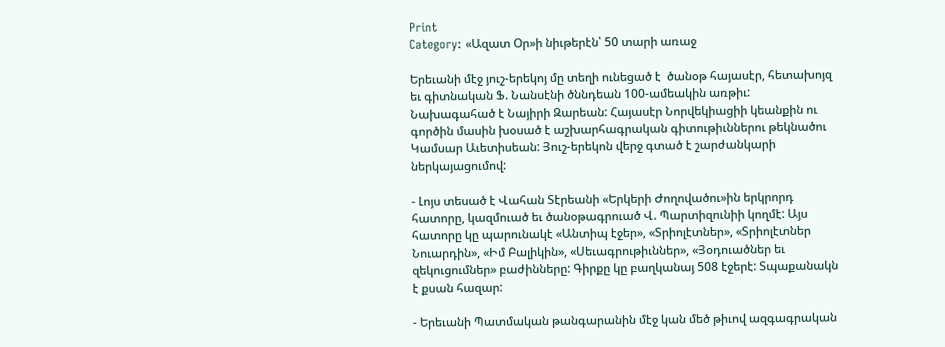Print
Category: «Ազատ Օր»ի նիւթերէն՝ 50 տարի առաջ

Երեւանի մէջ յուշ-երեկոյ մը տեղի ունեցած է  ծանօթ հայասէր, հետախոյզ եւ գիտնական Ֆ. Նանսէնի ծննդեան 100-ամեակին առթիւ: Նախագահած է Նայիրի Զարեան: Հայասէր Նորվեկիացիի կեանքին ու գործին մասին խօսած է աշխարհագրական գիտութիւններու թեկնածու Կամսար Աւետիսեան: Յուշ-երեկոն վերջ գտած է շարժանկարի ներկայացումով:

- Լոյս տեսած է Վահան Տէրեանի «Երկերի Ժողովածու»ին երկրորդ հատորը, կազմուած եւ ծանօթագրուած Վ. Պարտիզունիի կողմէ: Այս հատորը կը պարունակէ «Անտիպ էջեր», «Տրիոլէտներ», «Տրիոլէտներ Նուարդին», «Իմ Բալիկին», «Սեւագրութիւններ», «Յօդուածներ եւ զեկուցումներ» բաժինները: Գիրքը կը բաղկանայ 508 էջերէ: Տպաքանակն է քսան հազար:

- Երեւանի Պատմական թանգարանին մէջ կան մեծ թիւով ազգագրական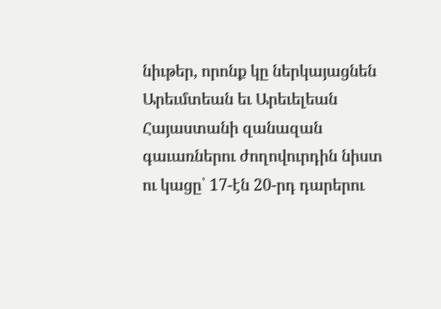նիւթեր, որոնք կը ներկայացնեն Արեւմտեան եւ Արեւելեան Հայաստանի զանազան գաւառներու ժողովուրդին նիստ ու կացը՝ 17-էն 20-րդ դարերու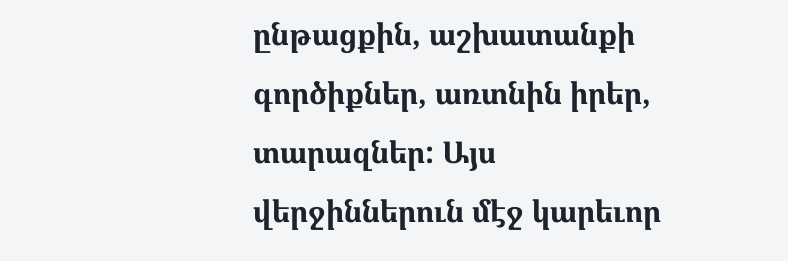ընթացքին, աշխատանքի գործիքներ, առտնին իրեր, տարազներ: Այս վերջիններուն մէջ կարեւոր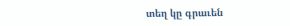տեղ կը գրաւեն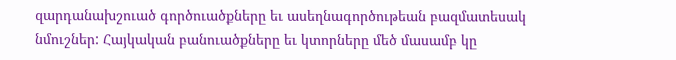զարդանախշուած գործուածքները եւ ասեղնագործութեան բազմատեսակ նմուշներ: Հայկական բանուածքները եւ կտորները մեծ մասամբ կը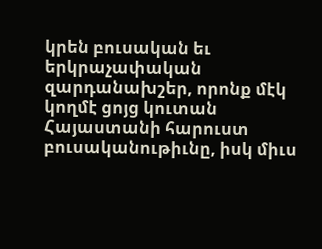կրեն բուսական եւ երկրաչափական զարդանախշեր, որոնք մէկ կողմէ ցոյց կուտան Հայաստանի հարուստ բուսականութիւնը, իսկ միւս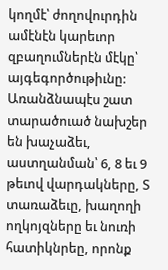կողմէ՝ ժողովուրդին ամէնէն կարեւոր զբաղումներէն մէկը՝ այգեգործութիւնը: Առանձնապէս շատ տարածուած նախշեր են խաչաձեւ, աստղանման՝ 6, 8 եւ 9 թեւով վարդակները, Տ տառաձեւը, խաղողի ողկոյզները եւ նուռի հատիկնրեը, որոնք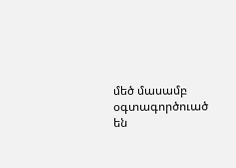մեծ մասամբ օգտագործուած են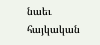նաեւ հայկական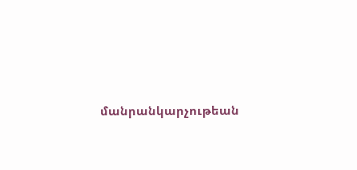մանրանկարչութեան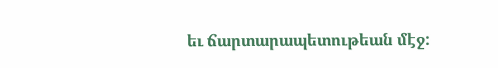եւ ճարտարապետութեան մէջ: